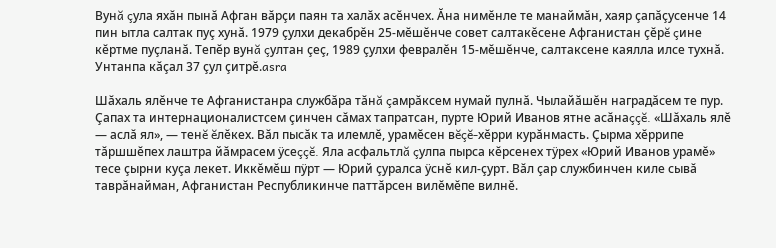Вунă çула яхăн пынă Афган вăрçи паян та халăх асĕнчех. Ăна нимĕнле те манаймăн, хаяр çапăçусенче 14 пин ытла салтак пуç хунă. 1979 çулхи декабрĕн 25-мĕшĕнче совет салтакĕсене Афганистан çĕрĕ çине кĕртме пуçланă. Тепĕр вунă çултан çеç, 1989 çулхи февралĕн 15-мĕшĕнче, салтаксене каялла илсе тухнă. Унтанпа кăçал 37 çул çитрĕ.asra

Шăхаль ялĕнче те Афганистанра службăра тăнă çамрăксем нумай пулнă. Чылайăшĕн наградăсем те пур. Çапах та интернационалистсем çинчен сăмах тапратсан, пурте Юрий Иванов ятне асăнаççĕ. «Шăхаль ялĕ — аслă ял», — тенĕ ĕлĕкех. Вăл пысăк та илемлĕ, урамĕсен вĕçĕ-хĕрри курăнмасть. Çырма хĕррипе тăршшĕпех лаштра йăмрасем ÿсеççĕ. Яла асфальтлă çулпа пырса кĕрсенех тÿрех «Юрий Иванов урамĕ» тесе çырни куçа лекет. Иккĕмĕш пÿрт — Юрий çуралса ÿснĕ кил-çурт. Вăл çар службинчен киле сывă таврăнайман, Афганистан Республикинче паттăрсен вилĕмĕпе вилнĕ.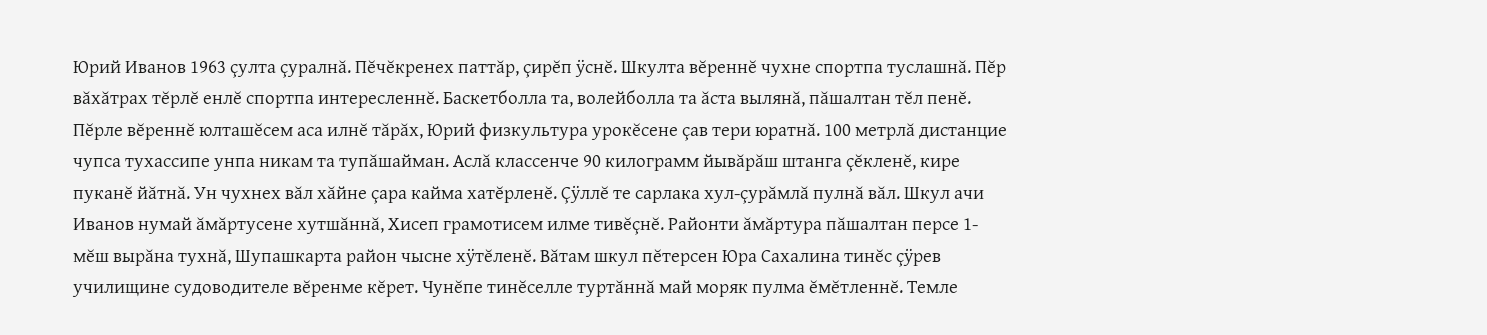Юрий Иванов 1963 çулта çуралнă. Пĕчĕкренех паттăр, çирĕп ÿснĕ. Шкулта вĕреннĕ чухне спортпа туслашнă. Пĕр вăхăтрах тĕрлĕ енлĕ спортпа интересленнĕ. Баскетболла та, волейболла та ăста вылянă, пăшалтан тĕл пенĕ. Пĕрле вĕреннĕ юлташĕсем аса илнĕ тăрăх, Юрий физкультура урокĕсене çав тери юратнă. 100 метрлă дистанцие чупса тухассипе унпа никам та тупăшайман. Аслă классенче 90 килограмм йывăрăш штанга çĕкленĕ, кире пуканĕ йăтнă. Ун чухнех вăл хăйне çара кайма хатĕрленĕ. Çÿллĕ те сарлака хул-çурăмлă пулнă вăл. Шкул ачи Иванов нумай ăмăртусене хутшăннă, Хисеп грамотисем илме тивĕçнĕ. Районти ăмăртура пăшалтан персе 1-мĕш вырăна тухнă, Шупашкарта район чысне хÿтĕленĕ. Вăтам шкул пĕтерсен Юра Сахалина тинĕс çÿрев училищине судоводителе вĕренме кĕрет. Чунĕпе тинĕселле туртăннă май моряк пулма ĕмĕтленнĕ. Темле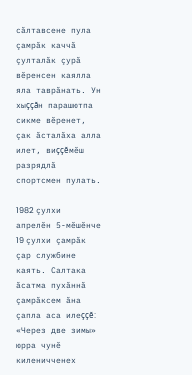сăлтавсене пула çамрăк каччă çулталăк çурă вĕренсен каялла яла таврăнать. Ун хыççăн парашютпа сикме вĕренет, çак ăсталăха алла илет, виççĕмĕш разрядлă спортсмен пулать.

1982 çулхи апрелĕн 5-мĕшĕнче 19 çулхи çамрăк çар службине каять. Салтака ăсатма пухăннă çамрăксем ăна çапла аса илеççĕ: «Через две зимы» юрра чунĕ киленичченех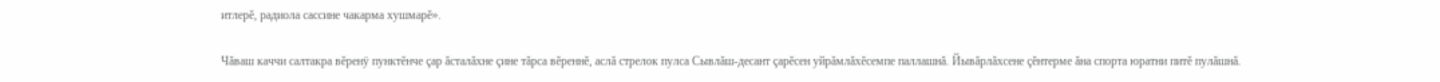итлерĕ, радиола сассине чакарма хушмарĕ».

Чăваш каччи салтакра вĕренÿ пунктĕнче çар ăсталăхне çине тăрса вĕреннĕ, аслă стрелок пулса Сывлăш-десант çарĕсен уйрăмлăхĕсемпе паллашнă. Йывăрлăхсене çĕнтерме ăна спорта юратни питĕ пулăшнă.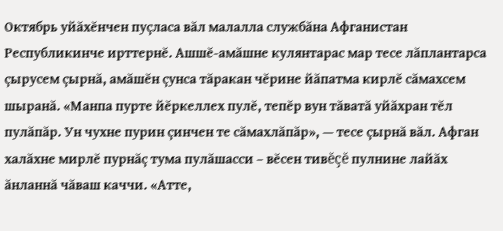Октябрь уйăхĕнчен пуçласа вăл малалла службăна Афганистан Республикинче ирттернĕ. Ашшĕ-амăшне кулянтарас мар тесе лăплантарса çырусем çырнă, амăшĕн çунса тăракан чĕрине йăпатма кирлĕ сăмахсем шыранă. «Манпа пурте йĕркеллех пулĕ, тепĕр вун тăватă уйăхран тĕл пулăпăр. Ун чухне пурин çинчен те сăмахлăпăр», — тесе çырнă вăл. Афган халăхне мирлĕ пурнăç тума пулăшасси – вĕсен тивĕçĕ пулнине лайăх ăнланнă чăваш каччи. «Атте,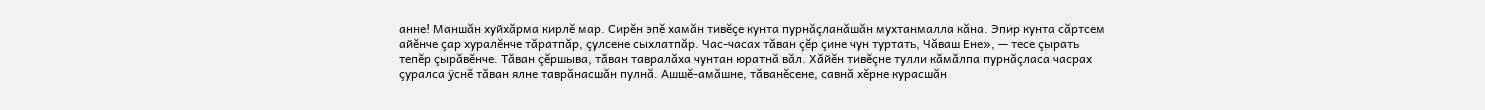анне! Маншăн хуйхăрма кирлĕ мар. Сирĕн эпĕ хамăн тивĕçе кунта пурнăçланăшăн мухтанмалла кăна. Эпир кунта сăртсем айĕнче çар хуралĕнче тăратпăр, çулсене сыхлатпăр. Час-часах тăван çĕр çине чун туртать, Чăваш Ене», — тесе çырать тепĕр çырăвĕнче. Тăван çĕршыва, тăван тавралăха чунтан юратнă вăл. Хăйĕн тивĕçне тулли кăмăлпа пурнăçласа часрах çуралса ÿснĕ тăван ялне таврăнасшăн пулнă. Ашшĕ-амăшне, тăванĕсене, савнă хĕрне курасшăн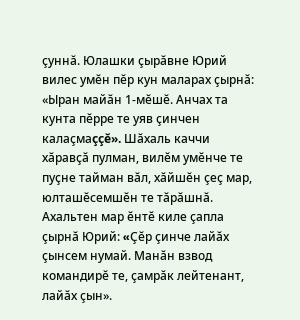çуннă. Юлашки çырăвне Юрий вилес умĕн пĕр кун маларах çырнă: «Ыран майăн 1-мĕшĕ. Анчах та кунта пĕрре те уяв çинчен калаçмаççĕ». Шăхаль каччи хăравçă пулман, вилĕм умĕнче те пуçне тайман вăл, хăйшĕн çеç мар, юлташĕсемшĕн те тăрăшнă. Ахальтен мар ĕнтĕ киле çапла çырнă Юрий: «Çĕр çинче лайăх çынсем нумай. Манăн взвод командирĕ те, çамрăк лейтенант, лайăх çын».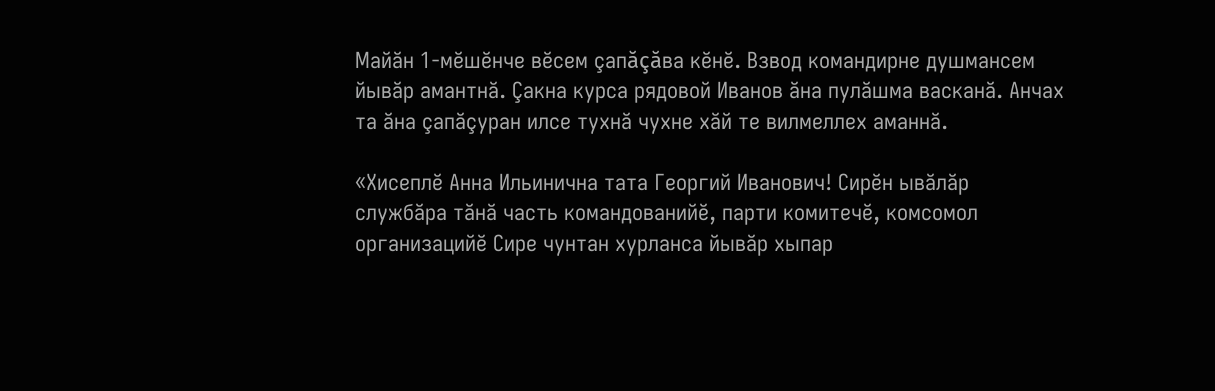Майăн 1-мĕшĕнче вĕсем çапăçăва кĕнĕ. Взвод командирне душмансем йывăр амантнă. Çакна курса рядовой Иванов ăна пулăшма васканă. Анчах та ăна çапăçуран илсе тухнă чухне хăй те вилмеллех аманнă.

«Хисеплĕ Анна Ильинична тата Георгий Иванович! Сирĕн ывăлăр службăра тăнă часть командованийĕ, парти комитечĕ, комсомол организацийĕ Сире чунтан хурланса йывăр хыпар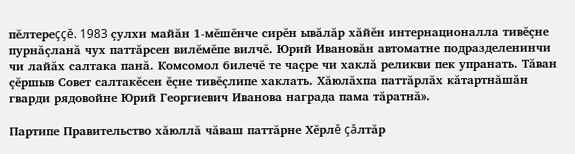пĕлтереççĕ. 1983 çулхи майăн 1-мĕшĕнче сирĕн ывăлăр хăйĕн интернационалла тивĕçне пурнăçланă чух паттăрсен вилĕмĕпе вилчĕ. Юрий Ивановăн автоматне подразделенинчи чи лайăх салтака панă. Комсомол билечĕ те чаçре чи хаклă реликви пек упранать. Тăван çĕршыв Совет салтакĕсен ĕçне тивĕçлипе хаклать. Хăюлăхпа паттăрлăх кăтартнăшăн гварди рядовойне Юрий Георгиевич Иванова награда пама тăратнă».

Партипе Правительство хăюллă чăваш паттăрне Хĕрлĕ çăлтăр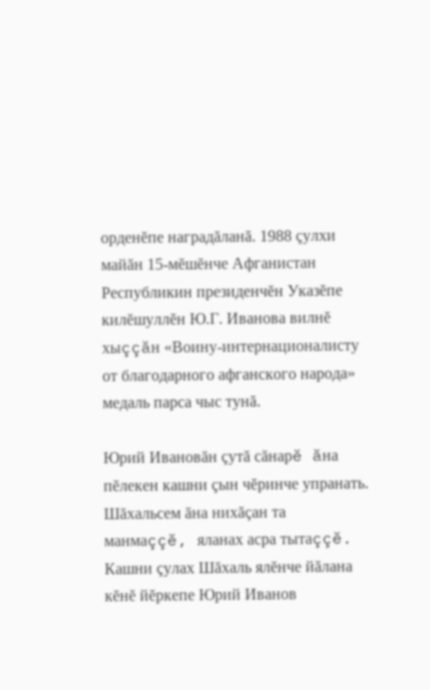орденĕпе наградăланă. 1988 çулхи майăн 15-мĕшĕнче Афганистан Республикин президенчĕн Указĕпе килĕшуллĕн Ю.Г. Иванова вилнĕ хыççăн «Воину-интернационалисту от благодарного афганского народа» медаль парса чыс тунă.

Юрий Ивановăн çутă сăнарĕ ăна пĕлекен кашни çын чĕринче упранать. Шăхальсем ăна нихăçан та манмаççĕ, яланах асра тытаççĕ. Кашни çулах Шăхаль ялĕнче йăлана кĕнĕ йĕркепе Юрий Иванов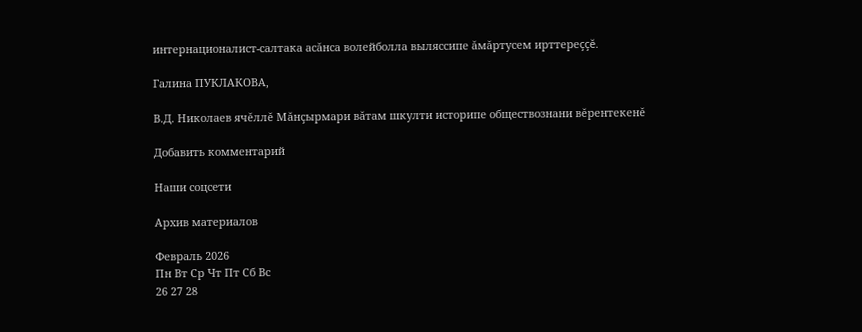интернационалист-салтака асăнса волейболла выляссипе ăмăртусем ирттереççĕ.

Галина ПУКЛАКОВА,

В.Д. Николаев ячĕллĕ Мăнçырмари вăтам шкулти историпе обществознани вĕрентекенĕ

Добавить комментарий

Наши соцсети

Архив материалов

Февраль 2026
Пн Вт Ср Чт Пт Сб Вс
26 27 28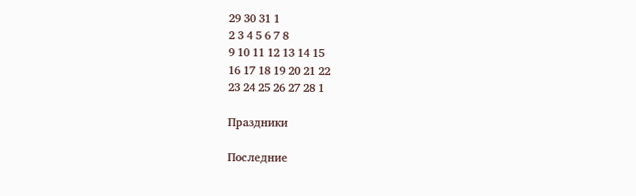29 30 31 1
2 3 4 5 6 7 8
9 10 11 12 13 14 15
16 17 18 19 20 21 22
23 24 25 26 27 28 1

Праздники

Последние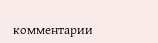комментарии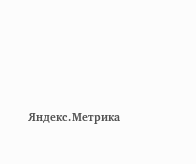Яндекс.Метрика